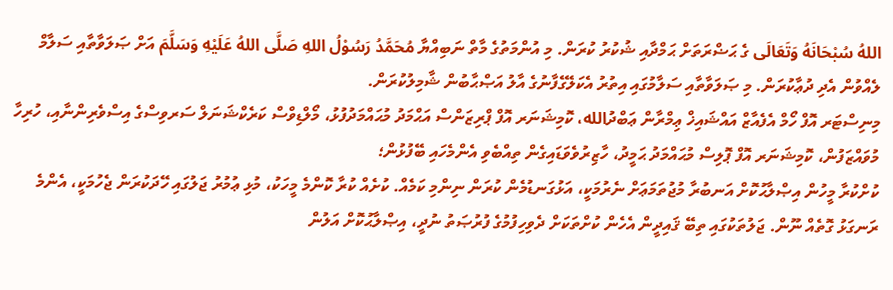اللهُ سُبْحَانَهُ وَتَعَالَى ގެ ޙަޟްރަތަށް ޙަމްދާއި ޝުކުރު ކުރަން. މި އުންމަތުގެ މާތް ނަބިއްޔާ مُحَمَّدُ رَسُوْلُ اللهِ صَلَّى اللهُ عَلَيْهِ وَسَلَّمَ އަށް ޞަލަވާތާއި ސަލާމް ލެއްވުން އެދި ދުޢާކުރަން. މި ޞަލަވާތާއި ސަލާމުގައި އިތުރު އެކަލޭގެފާނުގެ އާލު އަޞްޙާބުން ޝާމިލުކުރަން.
މިނިސްޓަރ އޮފް ހޯމް އެފެއާޒް އައްޝައިޚް ޢިމްރާން ޢަބްދުالله، ކޮމިޝަނަރ އޮފް ޕްރިޒަންސް އަޙްމަދު މުޙައްމަދުފުޅު، މޯލްޑިވްސް ކަރެކްޝަނަލް ސަރވިސްގެ އިސްވެރިންނާއި، ހުރިހާ މުވައްޒަފުން، ކޮމިޝަނަރ އޮފް ޕޮލިސް މުޙައްމަދު ޙަމީދު، ހާޒިރުވެވަޑައިގެން ތިއްބެވި އެންމެހައި ބޭފުޅުން؛
ކުށްކުރާ މީހުން އިޞްލާޙުކޮށް އަނބުރާ މުޖުތަމަޢަށް ނެރުމަކީ، އަޅުގަނޑުމެން ކުރަން ނިންމި ކަމެއް. ކުށެއް ކުރާ ކޮންމެ މީހަކު، މުޅި ޢުމުރު ޖަލުގައި ހޭދަކުރަން ޖެހުމަކީ، އެންމެ ރަނގަޅު ގޮތެއް ނޫން. ޖަލުތަކުގައި ތިބޭ ޤައިދީން އެހެން ކުށްތަކަށް ދެވިހިފުމުގެ ފުރުޞަތު ނުދީ، އިޞްލާޙުކޮށް އަލުން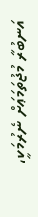އަނބުރާ މުޖުތަމަޢަށް ނެރުމަކީ،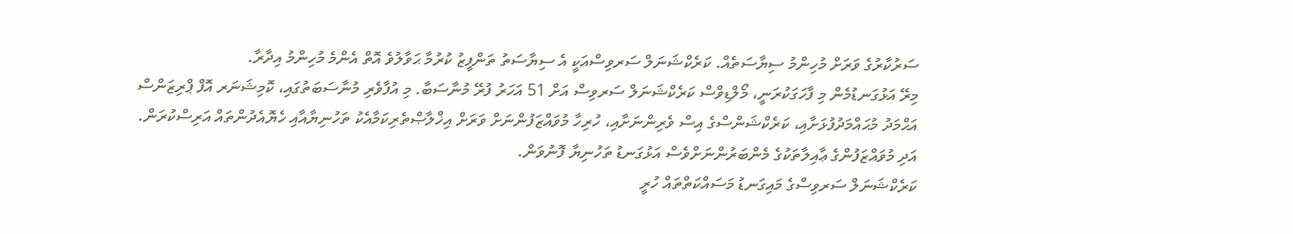ސަރުކާރުގެ ވަރަށް މުހިންމު ސިޔާސަތެއް. ކަރެކްޝަނަލް ސަރވިސްއަކީ އެ ސިޔާސަތު ތަންފީޒު ކުރުމާ ޙަވާލުވެ އޮތް އެންމެ މުހިންމު އިދާރާ.
މިރޭ އަޅުގަނޑުމެން މި ފާހަގަކުރަނީ، މޯލްޑިވްސް ކަރެކްޝަނަލް ސަރވިސް އަށް 51 އަހަރު ފުރޭ މުނާސަބާ. މި އުފާވެރި މުނާސަބަތުގައި، ކޮމިޝަނަރ އޮފް ޕްރިޒަންސް އަޙްމަދު މުޙައްމަދުފުޅަށާއި، ކަރެކްޝަންސްގެ އިސް ވެރިންނަށާއި، ހުރިހާ މުވައްޒަފުންނަށް ވަރަށް އިޚްލާޞްތެރިކަމާއެކު ތަހުނިޔާއާއި ހެޔޮއެދުންތައް އަރިސްކުރަން. އަދި މުވައްޒަފުންގެ ޢާއިލާތަކުގެ މެންބަރުންނަށްވެސް އަޅުގަނޑު ތަހުނިޔާ ފޮނުވަން.
ކަރެކްޝަނަލް ސަރވިސްގެ މައިގަނޑު މަސައްކަތްތައް ހުރީ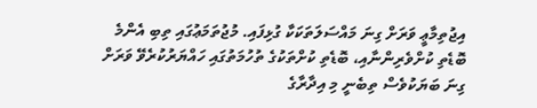އިޖުތިމާޢީ ވަރަށް ގިނަ މައްސަލަތަކަކާ ގުޅިފައި. މުޖުތަމަޢުގައި ތިބި އެންމެ ބޮޑެތި ކުށްވެރިންނާއި، ބޮޑެތި ކުށްތަކުގެ ތުހުމަތުގައި ހައްޔަރުކުރެވޭ ވަރަށް ގިނަ ބަޔަކުވެސް ތިބެނީ މި އިދާރާގެ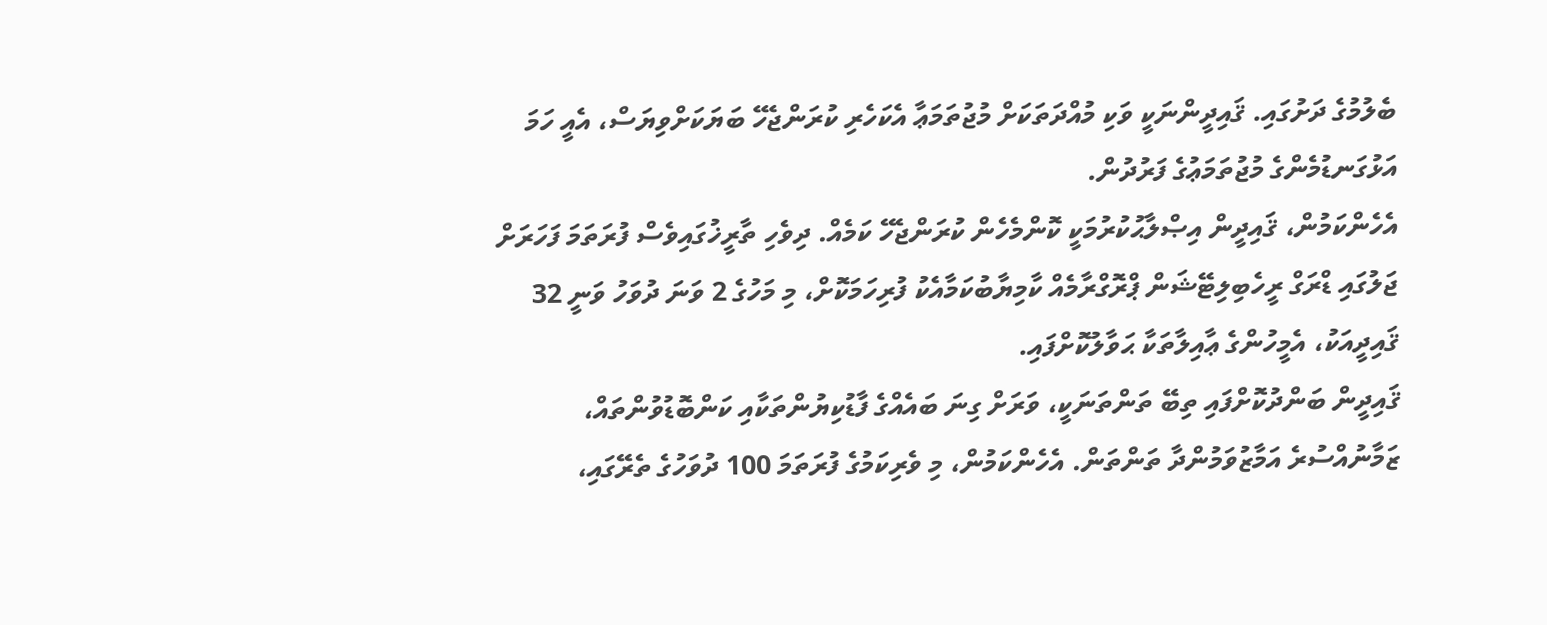ބެލުމުގެ ދަށުގައި. ޤައިދީންނަކީ ވަކި މުއްދަތަކަށް މުޖުތަމަޢާ އެކަހެރި ކުރަންޖެހޭ ބަޔަކަށްވިޔަސް، އެއީ ހަމަ އަޅުގަނޑުމެންގެ މުޖުތަމަޢުގެ ފަރުދުން.
އެހެންކަމުން، ޤައިދީން އިޞްލާޙުކުރުމަކީ ކޮންމެހެން ކުރަންޖެހޭ ކަމެއް. ދިވެހި ތާރީޚުގައިވެސް ފުރަތަމަ ފަހަރަށް ޖަލުގައި ޑްރަގް ރީހެބިލިޓޭޝަން ޕްރޮގްރާމެއް ކާމިޔާބުކަމާއެކު ފުރިހަމަކޮށް، މި މަހުގެ 2 ވަނަ ދުވަހު ވަނީ 32 ޤައިދީއަކު، އެމީހުންގެ ޢާއިލާތަކާ ޙަވާލުކޮށްފައި.
ޤައިދީން ބަންދުކޮށްފައި ތިބޭ ތަންތަނަކީ، ވަރަށް ގިނަ ބައެއްގެ ފާޑުކިޔުންތަކާއި ކަންބޮޑުވުންތައް، ޒަމާނުއްސުރެ އަމާޒުވަމުންދާ ތަންތަން. އެހެންކަމުން، މި ވެރިކަމުގެ ފުރަތަމަ 100 ދުވަހުގެ ތެރޭގައި،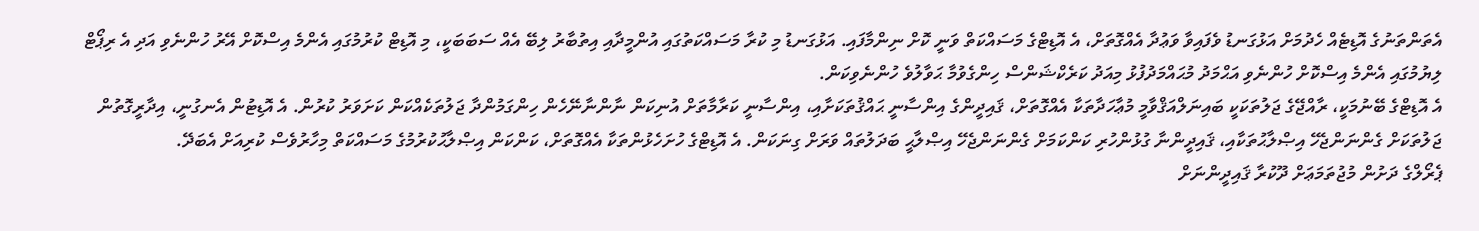އެތަންތަނުގެ އޮޑިޓެއް ހެދުމަށް އަޅުގަނޑު ވެފައިވާ ވަޢުދާ އެއްގޮތަށް، އެ އޮޑިޓްގެ މަސައްކަތް ވަނީ ކޮށް ނިންމާފައި. އަޅުގަނޑު މި ކުރާ މަސައްކަތުގައި އުންމީދާއި އިތުބާރު ލިބޭ އެއް ސަބަބަކީ، މި އޮޑިޓް ކުރުމުގައި އެންމެ އިސްކޮށް އޭރު ހުންނެވި އަދި އެ ރިޕޯޓް ލިޔުމުގައި އެންމެ އިސްކޮށް ހުންނެވި އަޙްމަދު މުޙައްމަދުފުޅު މިއަދު ކަރެކްޝަންސް ހިންގެވުމާ ޙަވާލުވެ ހުންނެވިކަން.
އެ އޮޑިޓްގެ ބޭނުމަކީ، ރާއްޖޭގެ ޖަލުތަކަކީ ބައިނަލްއަޤްވާމީ މުޢާހަދާތަކާ އެއްގޮތަށް، ޤައިދީންގެ އިންސާނީ ޙައްޤުތަކަށާއި، އިންސާނީ ކަރާމާތަށް އުނިކަން ނާންނާނޭހެން ހިންގަމުންދާ ޖަލުތަކެއްކަން ކަށަވަރު ކުރުން. އެ އޮޑިޓުން އެނގުނީ، އިދާރީގޮތުން ޖަލުތަކަށް ގެންނަންޖެހޭ އިޞްލާޙުތަކާއި، ޤައިދީންނާ ގުޅުންހުރި ކަންކަމަށް ގެންނަންޖެހޭ އިޞްލާޙީ ބަދަލުތައް ވަރަށް ގިނަކަން. އެ އޮޑިޓްގެ ހުށަހެޅުންތަކާ އެއްގޮތަށް، ކަންކަން އިޞްލާޙުކުރުމުގެ މަސައްކަތް މިހާރުވެސް ކުރިއަށް އެބަދޭ.
ޕެރޯލްގެ ދަށުން މުޖުތަމަޢަށް ދޫކުރާ ޤައިދީންނަށް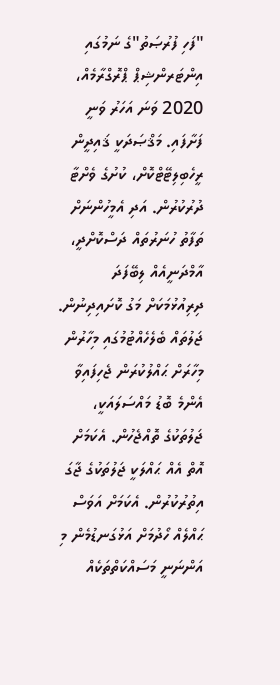"ފަހި ފުރުޞަތު"ގެ ނަމުގައި އިންޓަރންޝިޕް ޕްރޮގްރާމެއް، 2020 ވަނަ އަހަރު ވަނީ ފަށާފައި. މަޤްޞަދަކީ ޤައިދީން ރީހެބިލިޓޭޓްކޮށް، ކުށުގެ ވެށްޓާ ދުރުކުރުން. އަދި އެމީހުންނަށް ތަފާތު ހުނަރުތައް ދަސްކޮށްދީ، އާމްދަނީއެއް ލިބޭފަދަ ދިރިއުޅުމަކަށް މަގު ކޮށައިދިނުން.
ޖަލުތައް ބެލެހެއްޓުމުގައި މިހާރުން މިހާރަށް ޙައްލުކުރަން ޖެހިފައިވާ އެންމެ ބޮޑު މައްސަލައަކީ، ޖަލުތަކުގެ ތޮއްޖެހުން. އެކަމަށް އޮތް އެއް ޙައްލަކީ ޖަލުތަކުގެ ޖާގަ އިތުރުކުރުން. އެކަމަށް އަވަސް ޙައްލެއް ހޯދުމަށް އަޅުގަނޑުމެން މި އަންނަނީ މަސައްކަތްތަކެއް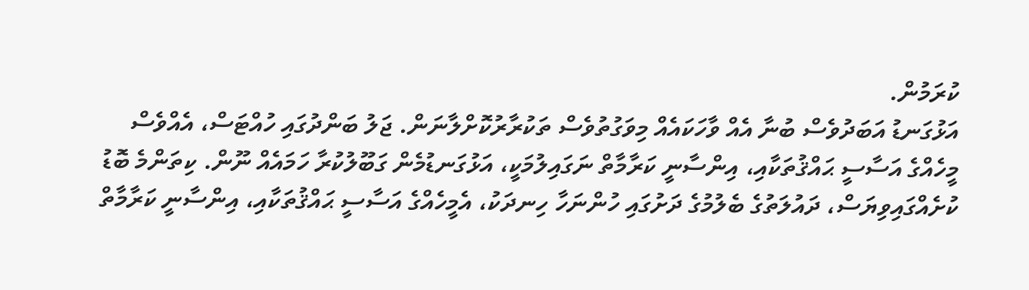ކުރަމުން.
އަޅުގަނޑު އަބަދުވެސް ބުނާ އެއް ވާހަކައެއް މިވަގުތުވެސް ތަކުރާރުކޮށްލާނަން. ޖަލު ބަންދުގައި ހުއްޓަސް، އެއްވެސް މީހެއްގެ އަސާސީ ޙައްޤުތަކާއި، އިންސާނީ ކަރާމާތް ނަގައިލުމަކީ، އަޅުގަނޑުމެން ގަބޫލުކުރާ ހަމައެއް ނޫން. ކިތަންމެ ބޮޑު ކުށެއްގައިވިޔަސް، ދައުލަތުގެ ބެލުމުގެ ދަށުގައި ހުންނަހާ ހިނދަކު، އެމީހެއްގެ އަސާސީ ޙައްޤުތަކާއި، އިންސާނީ ކަރާމާތް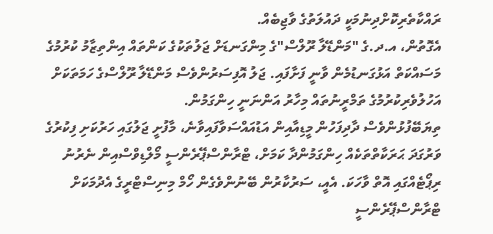ރައްކާތެރިކޮށްދިނުމަކީ ދައުލަތުގެ ވާޖިބެއް.
އެގޮތުން، އ.ދ.ގެ "މަންޑޭލާ ރޫލްސް"ގެ މިންގަނޑަށް ޖަލުތަކުގެ ކަންތައް އިންތިޒާމު ކުރުމުގެ މަސައްކަތް އަޅުގަނޑުމެން ވާނީ ފަށާފައި. ޖަލު އޮފިސަރުންވެސް މަންޑޭލާ ރޫލްސްގެ ހަމަތަކަށް އަހުލުވެރިކުރުމުގެ ތަމްރީނުތައް މިހާރު އަންނަނީ ހިންގަމުން.
ތިޔަބޭފުޅުންވެސް ދާދިފަހުން މީޑިއާއިން އަޑުއައްސަވާފައިވާނެ، މާފުށީ ޖަލުގައި ހަރުކަށި ފިކުރުގެ ވަރުގަދަ ޙަރަކާތްތަކެއް ހިންގަމުންދާ ކަމަށް، ޓްރާންސްޕޭރެންސީ މޯލްޑިވްސްއިން ނެރުނު ރިޕޯޓެއްގައި އޮތް ވާހަކަ. އެއީ، ސަރުކާރުން ބޭނުންވެގެން ހޯމް މިނިސްޓްރީގެ އެދުމަކަށް ޓްރާންސްޕޭރެންސީ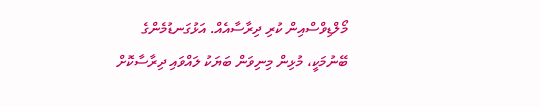މޯލްޑިވްސްއިން ކުރި ދިރާސާއެއް. އަޅުގަނޑުމެންގެ ބޭނުމަކީ، މުޅިން މިނިވަން ބަޔަކު ލައްވައި ދިރާސާކޮށް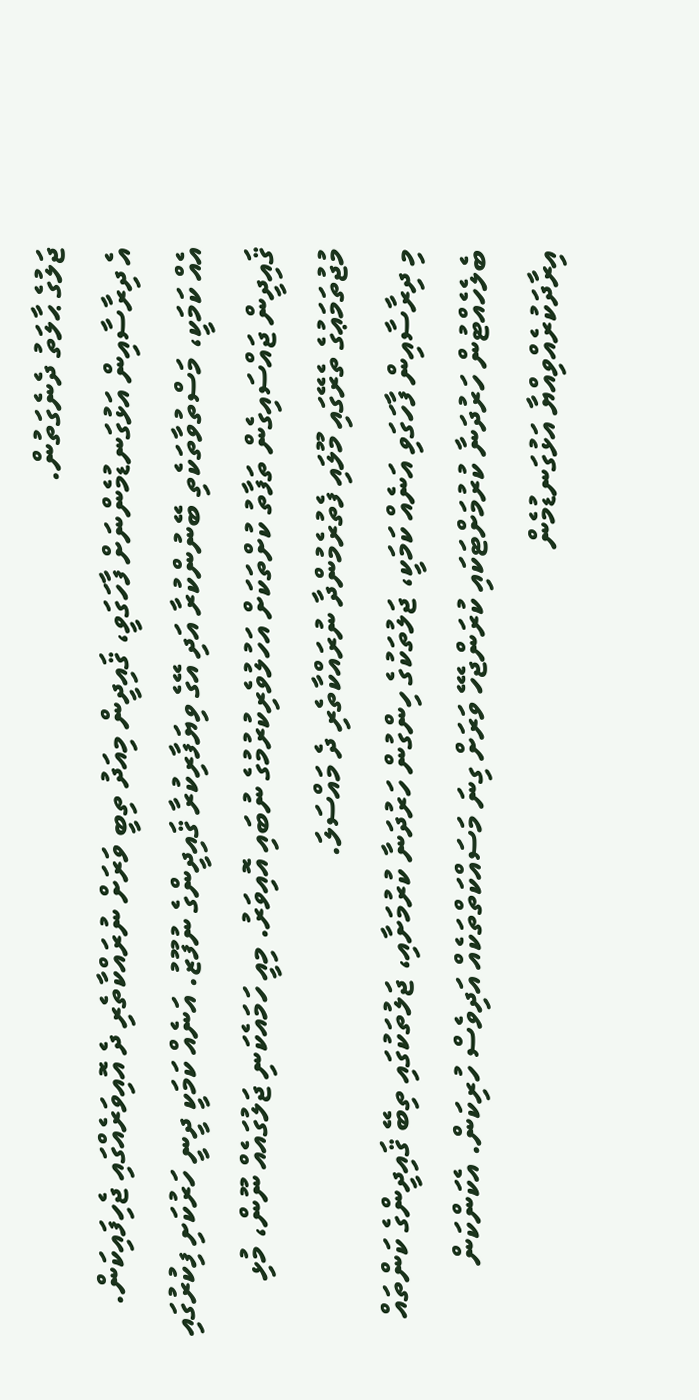ޖަލުގެ ޙާލަތު ދެނެގަތުން.
އެ ދިރާސާއިން އަޅުގަނޑުމެންނަށް ފާހަގަވީ، ޤައިދީން މިއަދު ތިބީ ވަރަށް ނުރައްކާތެރި ދެ އޮއިވަރެއްގައި ޖެހިފައިކަން. އެއް ކަމަކީ، މަސްތުވާތަކެތި ބޭނުންކުރާ އަދި އޭގެ ވިޔަފާރިކުރާ ޤައިދީންގެ ނުފޫޒު. އަނެއް ކަމަކީ ދީނީ ހަރުކަށި ފިކުރުގައި ޤައިދީން ޖައްސައިގެން ތަފާތު ކުށްތަކަށް އަހުލުވެރިކުރުމުގެ ނުބައި އޮއިވަރު. މިއީ ހަމައެކަނި ޖަލުގައެއް ނޫން، މުޅި މުޖުތަމަޢުގެ ތެރޭގައި މޫލައި ފެތުރެމުންދާ ނުރައްކާތެރި ދެ މައްސަލަ.
މި ދިރާސާއިން ފާހަގަވި އަނެއް ކަމަކީ، ޖަލުތަކުގެ ހިންގުން ހަރުދަނާ ކުރުމަށާއި، ޖަލުތަކުގައި ތިބޭ ޤައިދީންގެ ކަންތައް ބެލެހެއްޓުން ހަރުދަނާ ކުރުމަށްޓަކައި ކުރަންޖެހޭ ވަރަށް ގިނަ މަސައްކަތްތަކެއް އަދިވެސް ހުރިކަން. އެކަންކަން އިރާދަކުރެއްވިއްޔާ އަޅުގަނޑުމެން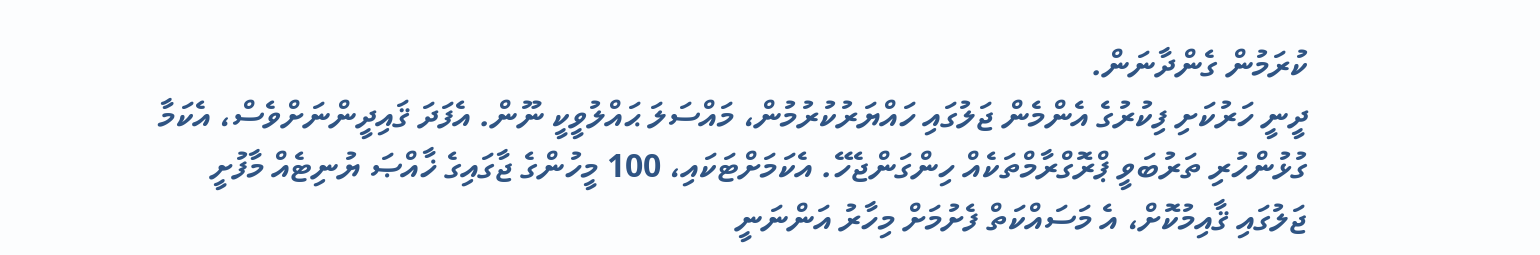ކުރަމުން ގެންދާނަން.
ދީނީ ހަރުކަށި ފިކުރުގެ އެންމެން ޖަލުގައި ހައްޔަރުކުރުމުން، މައްސަލަ ޙައްލުވީކީ ނޫން. އެފަދަ ޤައިދީންނަށްވެސް، އެކަމާ ގުޅުންހުރި ތަރުބަވީ ޕްރޮގްރާމްތަކެއް ހިންގަންޖެހޭ. އެކަމަށްޓަކައި، 100 މީހުންގެ ޖާގައިގެ ޚާއްޞަ ޔުނިޓެއް މާފުށީ ޖަލުގައި ޤާއިމުކޮށް، އެ މަސައްކަތް ފެށުމަށް މިހާރު އަންނަނީ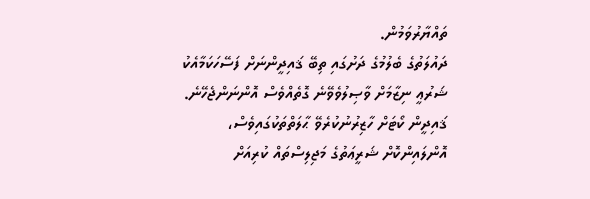ތައްޔާރުވަމުން.
ދައުލަތުގެ ބެލުމުގެ ދަށުގައި ތިބޭ ޤައިދީންނަށް ފަސޭހަކަމާއެކު ޝަރުޢީ ނިޒާމަށް ވާޞިލުވެވޭނެ ގޮތެއްވެސް އޮންނަންޖެހޭނެ. ޤައިދީން ކޯޓަށް ހާޒިރުނުކުރެވޭ ޙާލަތްތަކުގައިވެސް، އޮންލައިންކޮށް ޝަރީޢަތުގެ މަޖިލިސްތައް ކުރިއަށް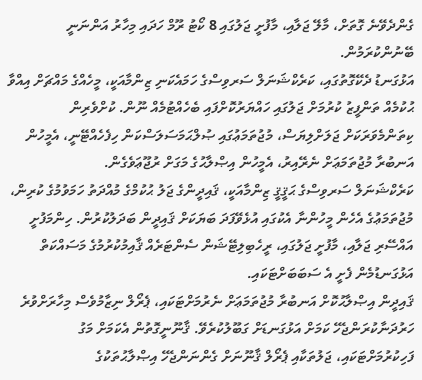ގެންދެވޭނެ ގޮތަށް، މާލޭ ޖަލާއި، މާފުށީ ޖަލުގައި 8 ކޯޓު ރޫމް ހަދައި މިހާރު އަންނަނީ ބޭނުންކުރަމުން.
އަޅުގަނޑު ދެކޭގޮތުގައި، ކަރެކްޝަނަލް ސަރވިސްގެ ހަމައެކަނި ޒިންމާއަކީ، މީހެއްގެ މައްޗަށް އިއްވާ ޙުކުމެއް ތަންފީޒު ކުރުމަށް ޖަލުގައި ހައްޔަރުކޮށްފައި ބެހެއްޓުމެއް ނޫން. ކުށްވެރިން ކިތަންމެވަރަކަށް ޖަލަށްލިޔަސް، މުޖުތަމަޢުގައި ޞުލްޙަމަސަލަސްކަން ހިފެހެއްޓޭނީ، އެމީހުން އަނބުރާ މުޖުތަމަޢަށް ނެރޭއިރު، އެމީހުން އިޞްލާޙުގެ މަގަށް ރުޖޫޢަވެގެން.
ކަރެކްޝަނަލް ސަރވިސްގެ ޙަޤީޤީ ޒިންމާއަކީ، ޤައިދީންގެ ޖަލު ޙުކުމްގެ މުއްދަތު ހަމަވުމުގެ ކުރިން، މުޖުތަމަޢުގެ އެހެން މީހުންނާ އެކުގައި އުޅެވޭފަދަ ބަޔަކަށް ޤައިދީން ބަދަލުކުރުން. ހިންމަފުށީ އައްސޭރި ޖަލާއި، މާފުށީ ޖަލުގައި، ރީހެބިލިޓޭޝަން ސެންޓަރެއް ޤާއިމުކުރުމުގެ މަސައްކަތް އަޅުގަނޑުމެން ފެށީ އެ ސަބަބަށްޓަކައި.
ޤައިދީން އިޞްލާޙުކޮށް އަނބުރާ މުޖުތަމަޢަށް ނެރުމަށްޓަކައި، ޕެރޯލް ނިޒާމުވެސް މިހާރަށްވުރެ ހަރުދަނާކުރަންޖެހޭ ކަމަށް އަޅުގަނޑަށް ގަބޫލުކުރެވޭ. ޤާނޫނީގޮތުން އެކަމަށް މަގު ފަހިކުރުމަށްޓަކައި، ޖަލުތަކާއި ޕެރޯލް ޤާނޫނަށް ގެންނަންޖެހޭ އިޞްލާޙުތަކުގެ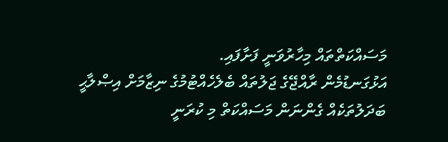މަސައްކަތްތައް މިހާރުވަނީ ފަށާފައި.
އަޅުގަނޑުމެން ރާއްޖޭގެ ޖަލުތައް ބެލެހެއްޓުމުގެ ނިޒާމަށް އިޞްލާޙީ ބަދަލުތަކެއް ގެންނަން މަސައްކަތް މި ކުރަނީ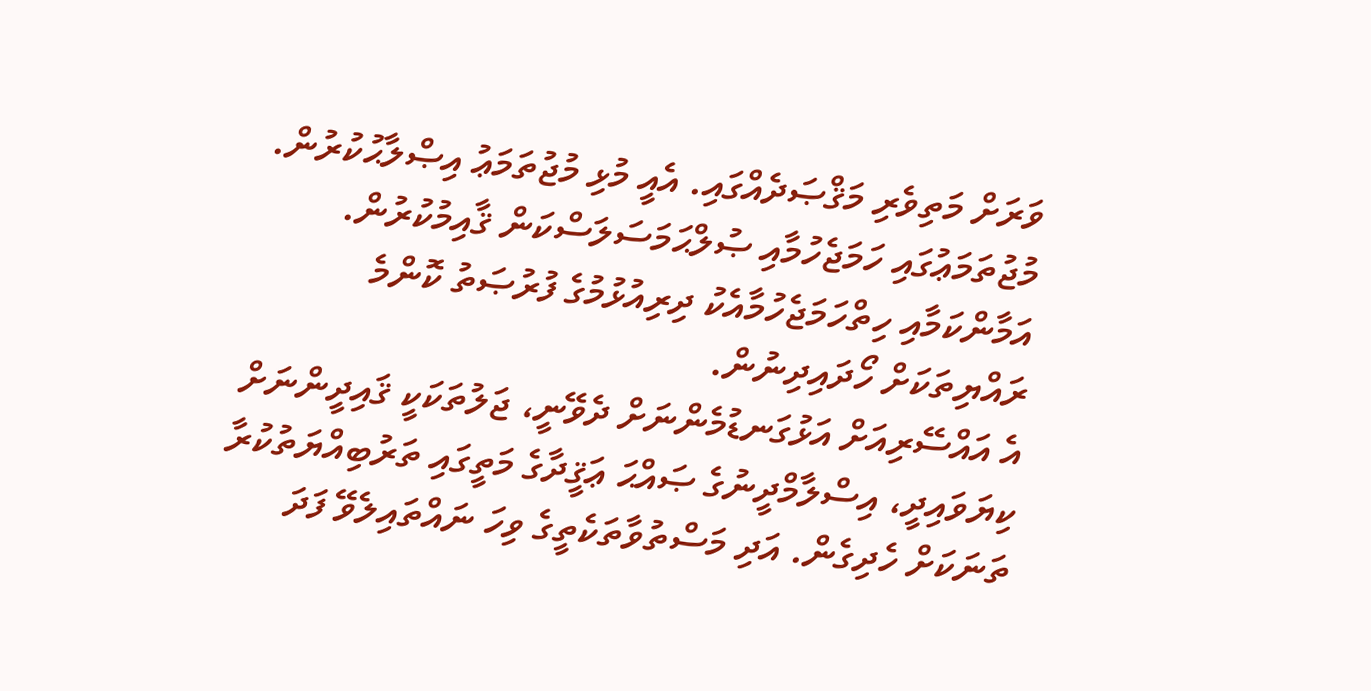ވަރަށް މަތިވެރި މަޤްޞަދެއްގައި. އެއީ މުޅި މުޖުތަމަޢު އިޞްލާޙުކުރުން. މުޖުތަމަޢުގައި ހަމަޖެހުމާއި ޞުލްޙަމަސަލަސްކަން ޤާއިމުކުރުން. އަމާންކަމާއި ހިތްހަމަޖެހުމާއެކު ދިރިއުޅުމުގެ ފުރުޞަތު ކޮންމެ ރައްޔިތަކަށް ހޯދައިދިނުން.
އެ އައްސޭރިއަށް އަޅުގަނޑުމެންނަށް ދެވޭނީ، ޖަލުތަކަކީ ޤައިދީންނަށް ކިޔަވައިދީ، އިސްލާމްދީނުގެ ޞައްޙަ ޢަޤީދާގެ މަތީގައި ތަރުބިއްޔަތުކުރާ ތަނަކަށް ހެދިގެން. އަދި މަސްތުވާތަކެތީގެ ވިހަ ނައްތައިލެވޭ ފަދަ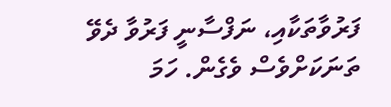ފަރުވާތަކާއި، ނަފްސާނީ ފަރުވާ ދެވޭ ތަނަކަށްވެސް ވެގެން. ހަމަ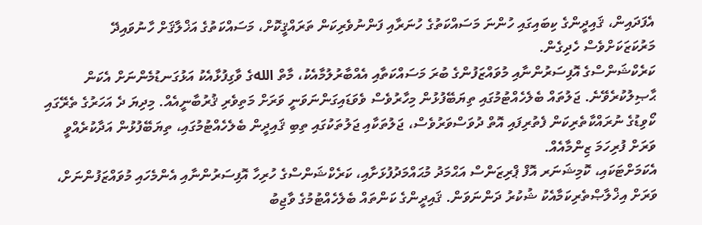އެފަދައިން، ޤައިދީންގެ ކިބައިގައި ހުންނަ މަސައްކަތުގެ ހުނަރާއި ފަންނުވެރިކަން ތަރައްޤީކޮށް، މަސައްކަތުގެ އަޚްލާޤަށް ހާނުވައިދޭ މަރުކަޒަކަށްވެސް ހެދިގެން.
ކަރެކްޝަންސްގެ އޮފިސަރުންނާއި މުވައްޒަފުންގެ ބުރަ މަސައްކަތާއި އެއްބާރުލުމާއެކު، މާތް اللهގެ ވާގިފުޅާއެކު އަޅުގަނޑުމެންނަށް އެކަން ޙާޞިލުކުރެވޭނެ. ޖަލުތައް ބެލެހެއްޓުމުގައި ތިޔަބޭފުޅުން މިހާރުވެސް ވެވަޑައިގަންނަވަނީ ވަރަށް މަތިވެރި ޤުރުބާނީއެއް. މިދިޔަ ދެ އަހަރުގެ ތެރޭގައި ކޯވިޑުގެ ނުރައްކާތެރިކަން ފެތުރިފައި އޮތް ދުވަސްވަރުވެސް، ޖަލުތަކާއި ޖަލުތަކުގައި ތިބި ޤައިދީން ބެލެހެއްޓުމުގައި، ތިޔަބޭފުޅުން އަދާކުރެއްވީ ވަރަށް ފުރިހަމަ ޒިންމާއެއް.
އެކަމަށްޓަކައި، ކޮމިޝަނަރ އޮފް ޕްރިޒަންސް އަޙްމަދު މުޙައްމަދުފުޅަށާއި، ކަރެކްޝަންސްގެ ހުރިހާ އޮފިސަރުންނާއި އެންމެހައި މުވައްޒަފުންނަށް، ވަރަށް އިޚްލާޞްތެރިކަމާއެކު ޝުކުރު ދަންނަވަން. ޤައިދީންގެ ކަންތައް ބެލެހެއްޓުމުގެ ވާޖިބު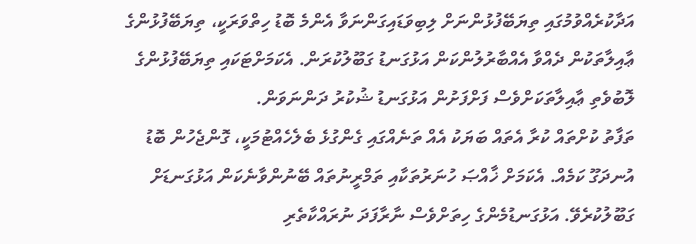އަދާކުރެއްވުމުގައި ތިޔަބޭފުޅުންނަށް ލިބިވަޑައިގަންނަވާ އެންމެ ބޮޑު ހިތްވަރަކީ، ތިޔަބޭފުޅުންގެ ޢާއިލާތަކުން ދެއްވާ އެއްބާރުލުންކަން އަޅުގަނޑު ގަބޫލުކުރަން. އެކަމަށްޓަކައި ތިޔަބޭފުޅުންގެ ލޮބުވެތި ޢާއިލާތަކަށްވެސް ފަށްފަށުން އަޅުގަނޑު ޝުކުރު ދަންނަވަން.
ތަފާތު ކުށްތައް ކުރާ އެތައް ބަޔަކު އެއް ތަނެއްގައި ގެންގުޅެ ބެލެހެއްޓުމަކީ، ގޮންޖެހުން ބޮޑު އުނދަގޫ ކަމެއް. އެކަމަށް ޚާއްޞަ ހުނަރުތަކާއި ތަމްރީނުތައް ބޭނުންވާނެކަން އަޅުގަނޑަށް ގަބޫލުކުރެވޭ. އަޅުގަނޑުމެންގެ ހިތަށްވެސް ނާރާފަދަ ނުރައްކާތެރި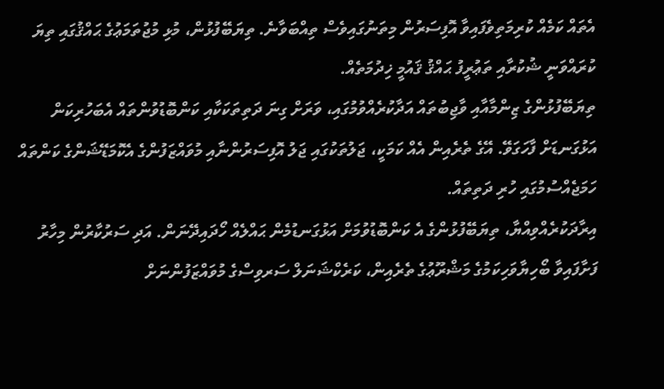އެތައް ކަމެއް ކުރިމަތިވެފައިވާ އޮފިސަރުން މިތަނުގައިވެސް ތިއްބަވާނެ. ތިޔަބޭފުޅުން، މުޅި މުޖުތަމަޢުގެ ޙައްޤުގައި ތިޔަ ކުރައްވަނީ ޝުކުރާއި ތަޢުރީފު ޙައްޤު ޤައުމީ ޚިދުމަތެއް.
ތިޔަބޭފުޅުންގެ ޒިންމާއާއި ވާޖިބުތައް އަދާކުރެއްވުމުގައި، ވަރަށް ގިނަ ދަތިތަކަކާއި ކަންބޮޑުވުންތައް އެބަހުރިކަން އަޅުގަނޑަށް ފާހަގަވޭ. އޭގެ ތެރެއިން އެއް ކަމަކީ، ޖަލުތަކުގައި ޖަލު އޮފިސަރުންނާއި މުވައްޒަފުންގެ އެކޮމަޑޭޝަންގެ ކަންތައް ހަމަޖެއްސުމުގައި ހުރި ދަތިތައް.
އިރާދަކުރެއްވިއްޔާ، ތިޔަބޭފުޅުންގެ އެ ކަންބޮޑުވުމަށް އަޅުގަނޑުމެން ޙައްލެއް ހޯދައިދޭނަން. އަދި ސަރުކާރުން މިހާރު ފަށާފައިވާ ބޯހިޔާވަހިކަމުގެ މަޝްރޫޢުގެ ތެރެއިން، ކަރެކްޝަނަލް ސަރވިސްގެ މުވައްޒަފުންނަށް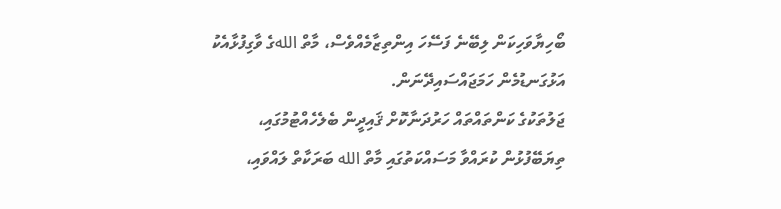ބޯހިޔާވަހިކަން ލިބޭނެ ފަސޭހަ އިންތިޒާމެއްވެސް، މާތް اللهގެ ވާގިފުޅާއެކު އަޅުގަނޑުމެން ހަމަޖައްސައިދޭނަން.
ޖަލުތަކުގެ ކަންތައްތައް ހަރުދަނާކޮށް ޤައިދީން ބެލެހެއްޓުމުގައި، ތިޔަބޭފުޅުން ކުރައްވާ މަސައްކަތުގައި މާތް الله ބަރަކާތް ލައްވައި،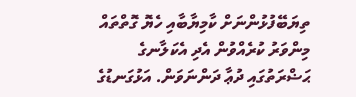ތިޔަބޭފުޅުންނަށް ކާމިޔާބާއި ހެޔޮ ގޮތްތައް މިންވަރު ކުރެއްވުން އެދި އެކަލާނގެ ޙަޟްރަތުގައި ދުޢާ ދަންނަވަން. އަޅުގަނޑުގެ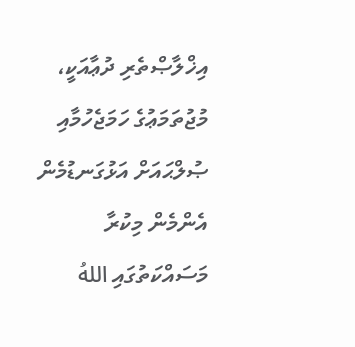އިޚްލާޞްތެރި ދުޢާއަކީ، މުޖުތަމަޢުގެ ހަމަޖެހުމާއި ޞުލްޙައަށް އަޅުގަނޑުމެން އެންމެން މިކުރާ މަސައްކަތުގައި اللهُ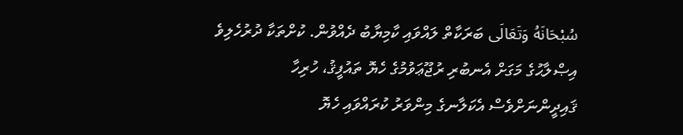سُبْحَانَهُ وَتَعَالَى ބަރަކާތް ލައްވައި ކާމިޔާބު ދެއްވުން. ކުށްތަކާ ދުރުހެލިވެ އިޞްލާޙުގެ މަގަށް އެނބުރި ރުޖޫޢަވުމުގެ ހެޔޮ ތައުފީޤު، ހުރިހާ ޤައިދީންނަށްވެސް އެކަލާނގެ މިންވަރު ކުރައްވައި ހެޔޮ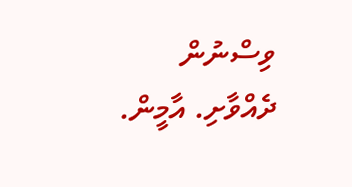ވިސްނުން ދެއްވާށި. އާމީން.